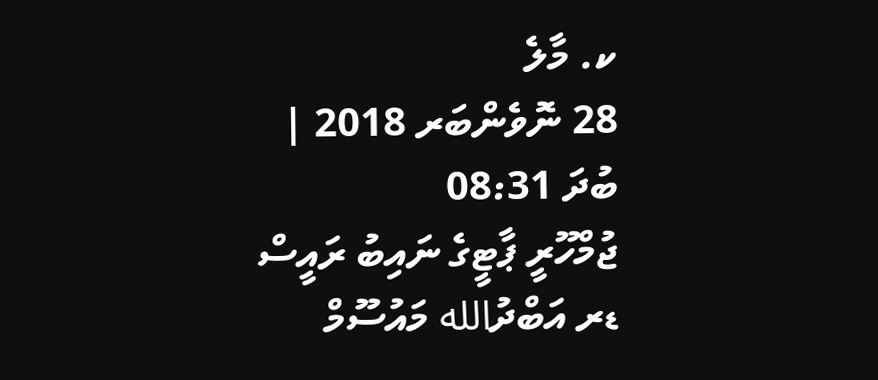ކ. މާލެ
28 ނޮވެންބަރ 2018 | ބުދަ 08:31
ޖުމްހޫރީ ޕާޓީގެ ނައިބު ރައީސް ޑރ އަބްދުالله މައުސޫމް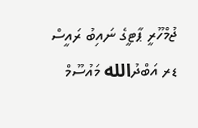ޖުމްހޫރީ ޕާޓީގެ ނައިބު ރައީސް ޑރ އަބްދުالله މައުސޫމް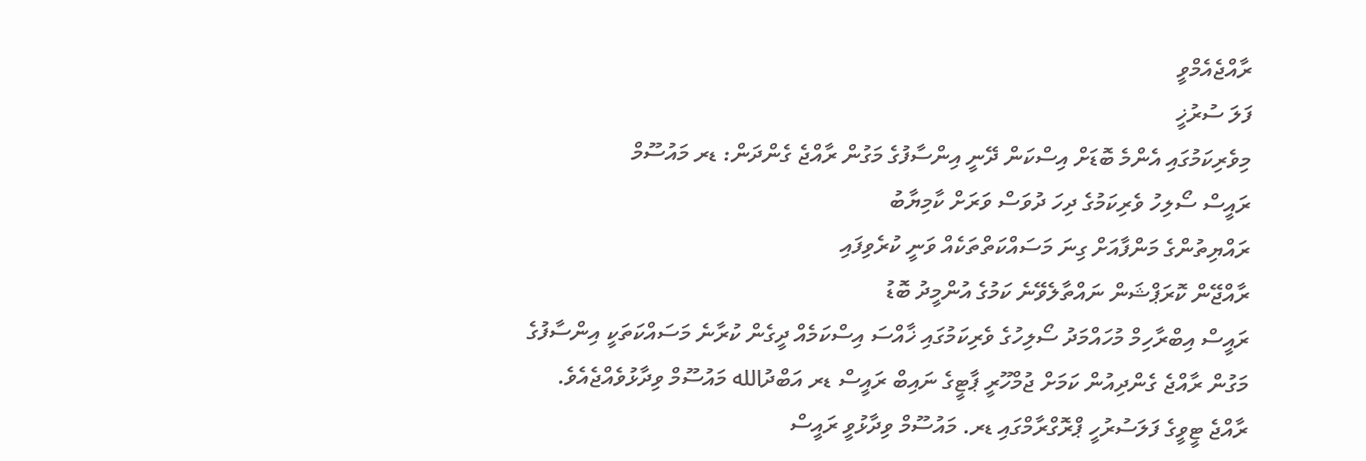ރާއްޖެއެމްވީ
ފަލަ ސުރުޚީ
މިވެރިކަމުގައި އެންމެ ބޮޑަށް އިސްކަން ދޭނީ އިންސާފުގެ މަގުން ރާއްޖެ ގެންދަން: ޑރ މައުސޫމް
ރައީސް ސޯލިހު ވެރިކަމުގެ ދިހަ ދުވަސް ވަރަށް ކާމިޔާބު
ރައްޔިތުންގެ މަންފާއަށް ގިނަ މަސައްކަތްތަކެއް ވަނީ ކުރެވިފައި
ރާއްޖޭން ކޮރަޕްޝަން ނައްތާލެވޭނެ ކަމުގެ އުންމީދު ބޮޑު
ރައީސް އިބްރާހިމް މުހައްމަދު ސޯލިހުގެ ވެރިކަމުގައި ޚާއްސަ އިސްކަމެއް ދީގެން ކުރާނެ މަސައްކަތަކީ އިންސާފުގެ މަގުން ރާއްޖެ ގެންދިއުން ކަމަށް ޖުމްހޫރީ ޕާޓީގެ ނައިބް ރައީސް ޑރ އަބްދުالله މައުސޫމް ވިދާޅުވެއްޖެއެވެ.
ރާއްޖެ ޓީވީގެ ފަލަސުރުހީ ޕްރޮގްރާމްގައި ޑރ. މައުސޫމް ވިދާޅުވީ ރައީސް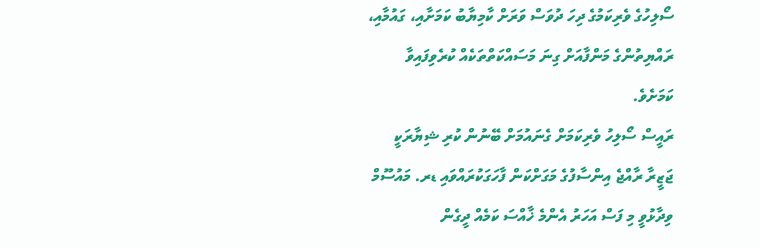ސޯލިހުގެ ވެރިކަމުގެ ދިހަ ދުވަސް ވަރަށް ކާމިޔާބު ކަމަށާއި، ގައުމާއި، ރައްޔިތުންގެ މަންފާއަށް ގިނަ މަސައްކަތްތަކެއް ކުރެވިފައިވާ ކަމަށެވެ.
ރައީސް ސޯލިހު ވެރިކަމަށް ގެނައުމަށް ބޭނުން ކުރި ޝިޔާރަކީ ޖަޒީރާ ރާއްޖެ އިންސާފުގެ މަގަށްކަން ފާހަގަކުރައްވައި ޑރ. މައުސޫމް ވިދާޅުވީ މި ފަސް އަހަރު އެންމެ ޚާއްސަ ކަމެއް ދީގެން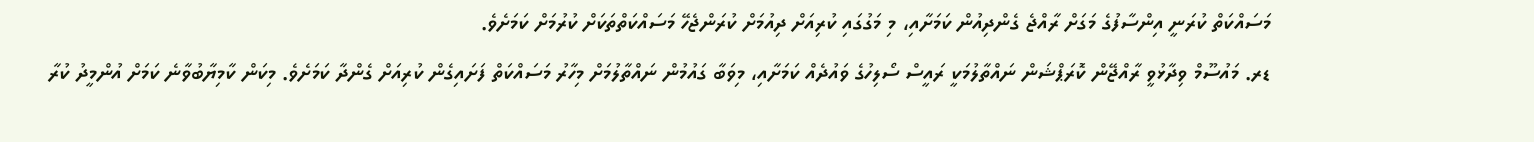މަސައްކަތް ކުރަނީ އިންސާފުގެ މަގަށް ރާއްޖެ ގެންދިއުން ކަމަށާއި، މި މަގުގައި ކުރިއަށް ދިއުމަށް ކުރަންޖެހޭ މަސައްކަތްތަކަށް ކުރުމަށް ކަމަށެވެ.
ޑރ. މައުސޫމް ވިދާޅުވީ ރާއްޖޭން ކޮރަޕްޝަން ނައްތާލުމަކީ ރައީސް ސޯލިހުގެ ވައުދެއް ކަމަށާއި، މިވަބާ ގައުމުން ނައްތާލުމަށް މިހާރު މަސައްކަތް ފަށައިގެން ކުރިއަށް ގެންދާ ކަމަށެވެ. މިކަން ކާމިޔާބުވާނެ ކަމަށް އުންމީދު ކުރާ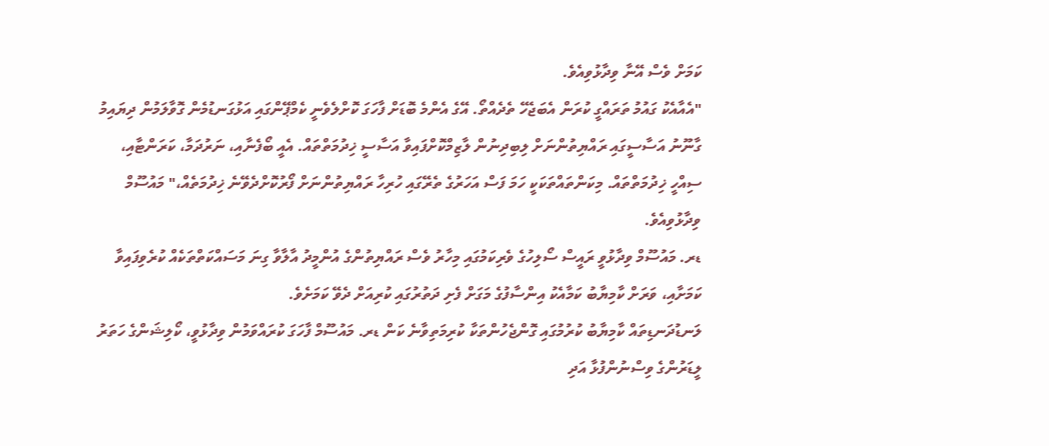ކަމަށް ވެސް އޭނާ ވިދާޅުވިއެވެ.
"އެއާއެކު ގައުމު ތަރައްގީ ކުރަން އެބަޖެހޭ ތެދެއްތޯ. އޭގެ އެންމެ ބޮޑަށް ފާހަގަ ކޮށްލެވެނީ ކެމްޕޭންގައި އަޅުގަނޑުމެން ގޮވާލަމުން ދިޔައިމު ގާނޫނު އަސާސީގައި ރައްޔިތުންނަށް ލިބިދިނުން ލާޒިމްކޮށްފައިވާ އަސާސީ ޚިދުމަތްތައް. އެއީ ބޯފެނާއި، ނަރުދަމާ، ކަރަންޓާއި، ސިއްހީ ޚިދުމަތްތައް. މިކަންތައްތަކަކީ ހަމަ ފަސް އަހަރުގެ ތެރޭގައި ހުރިހާ ރައްޔިތުންނަށް ފޯރުކޮށްދެވޭނެ ޚިދުމަތެއް،" މައުސޫމް ވިދާޅުވިއެވެ.
ޑރ. މައުސޫމް ވިދާޅުވީ ރައީސް ސޯލިހުގެ ވެރިކަމުގައި މިހާރު ވެސް ރައްޔިތުންގެ އުންމީދު އާލާވާ ގިނަ މަސައްކަތްތަކެއް ކުރެވިފައިވާ ކަމަށާއި، ވަރަށް ކާމިޔާބު ކަމާއެކު އިންސާފުގެ މަގަށް ފެށި ދަތުރުގައި ކުރިއަށް ދެވޭ ކަމަށެވެ.
ލަނޑުދަނޑިތައް ކާމިޔާބު ކުރުމުގައި ގޮންޖެހުންތަކާ ކުރިމަތިވާނެ ކަން ޑރ. މައުސޫމް ފާހަގަ ކުރައްވަމުން ވިދާޅުވީ، ކޯލިޝަންގެ ހަތަރު ލީޑަރުންގެ ވިސްނުންފުޅާ އަދި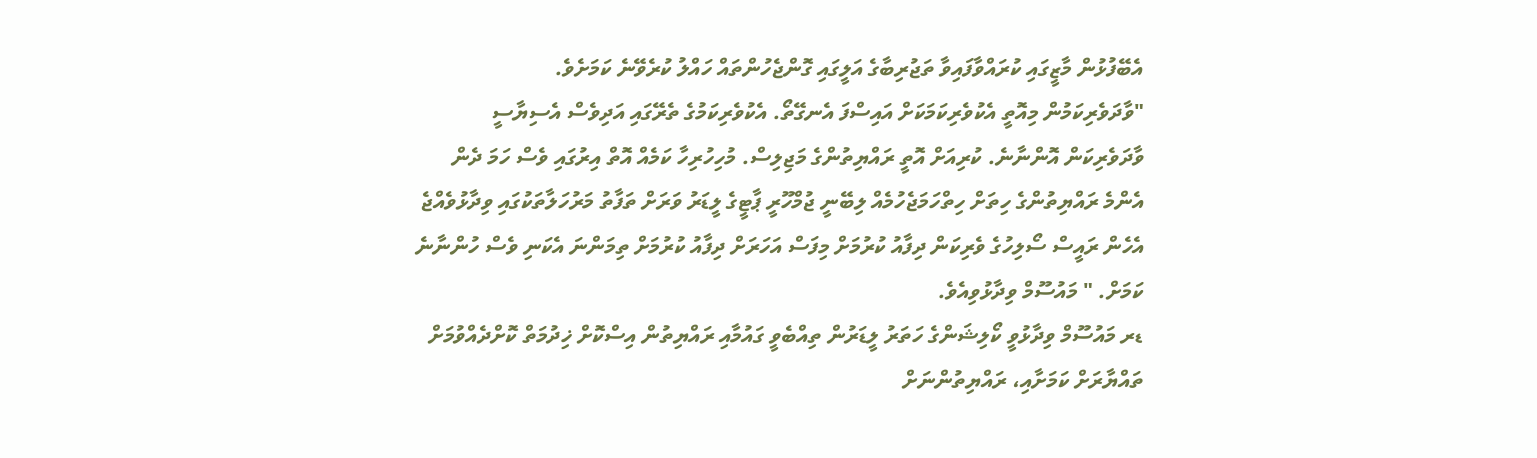އެބޭފުޅުން މާޒީގައި ކުރައްވާފައިވާ ތަޖުރިބާގެ އަލީގައި ގޮންޖެހުންތައް ހައްލު ކުރެވޭނެ ކަމަށެވެ.
"ވާދަވެރިކަމުން މިއޮތީ އެކުވެރިކަމަކަށް އައިސްފަ އެނގޭތޯ. އެކުވެރިކަމުގެ ތެރޭގައި އަދިވެސް އެސިޔާސީ ވާދަވެރިކަން އޮންނާނެ. ކުރިއަށް އޮތީ ރައްޔިތުންގެ މަޖިލިސް. މުހިހުރިހާ ކަމެއް އޮތް އިރުގައި ވެސް ހަމަ ދެން އެންމެ ރައްޔިތުންގެ ހިތަށް ހިތްހަމަޖެހުމެއް ލިބޭނީ ޖުމްހޫރީ ޕާޓީގެ ލީޑަރު ވަރަށް ތަފާތު މަރުހަލާތަކުގައި ވިދާޅުވެއްޖެ އެހެން ރައީސް ސޯލިހުގެ ވެރިކަން ދިފާއު ކުރުމަށް މިފަސް އަހަރަށް ދިފާއު ކުރުމަށް ތިމަންނަ އެކަނި ވެސް ހުންނާނެ ކަމަށް. " މައުސޫމް ވިދާޅުވިއެވެ.
ޑރ މައުސޫމް ވިދާޅުވީ ކޯލިޝަންގެ ހަތަރު ލީޑަރުން ތިއްބެވީ ގައުމާއި ރައްޔިތުން އިސްކޮށް ޚިދުމަތް ކޮށްދެއްވުމަށް ތައްޔާރަށް ކަމަށާއި، ރައްޔިތުންނަށް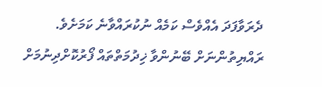ދެރަވާފަދަ އެއްވެސް ކަމެއް ނުކުރައްވާނެ ކަމަށެވެ. ރައްޔިތުންނަށް ބޭނުންވާ ޚިދުމަތްތައް ފޯރުކޮށްދިނުމަށް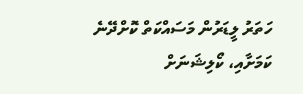ހަތަރު ލީޑަރުން މަސައްކަތް ކޮށްދޭނެ ކަމަށާއި، ކޯލިޝަނަށް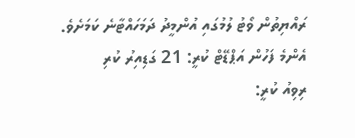ރައްޔިތުން ވޯޓު ލުމުގައި އުންމީދު ދަމަހައްޓާނެ ކަމަށެވެ.
އެންމެ ފަހުން އަޕްޑޭޓް ކުރީ: 21 ގަޑިއިރު ކުރި
ރިވިއު ކުރީ: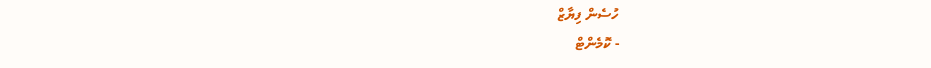ހުސެން ފިޔާޒް
- ކޮމެންޓް